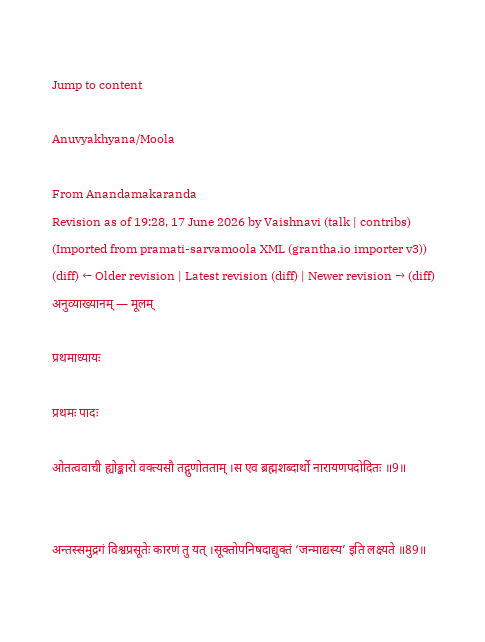Jump to content

Anuvyakhyana/Moola

From Anandamakaranda
Revision as of 19:28, 17 June 2026 by Vaishnavi (talk | contribs) (Imported from pramati-sarvamoola XML (grantha.io importer v3))
(diff) ← Older revision | Latest revision (diff) | Newer revision → (diff)
अनुव्याख्यानम् — मूलम्

प्रथमाध्यायः

प्रथमः पादः

ओतत्ववाची ह्योङ्कारो वक्त्यसौ तद्गुणोतताम् ।स एव ब्रह्मशब्दार्थो नारायणपदोदितः ॥9॥


अन्तस्समुद्रगं विश्वप्रसूतेः कारणं तु यत् ।सूक्तोपनिषदाद्युक्तं ‘जन्माद्यस्य’ इति लक्ष्यते ॥89॥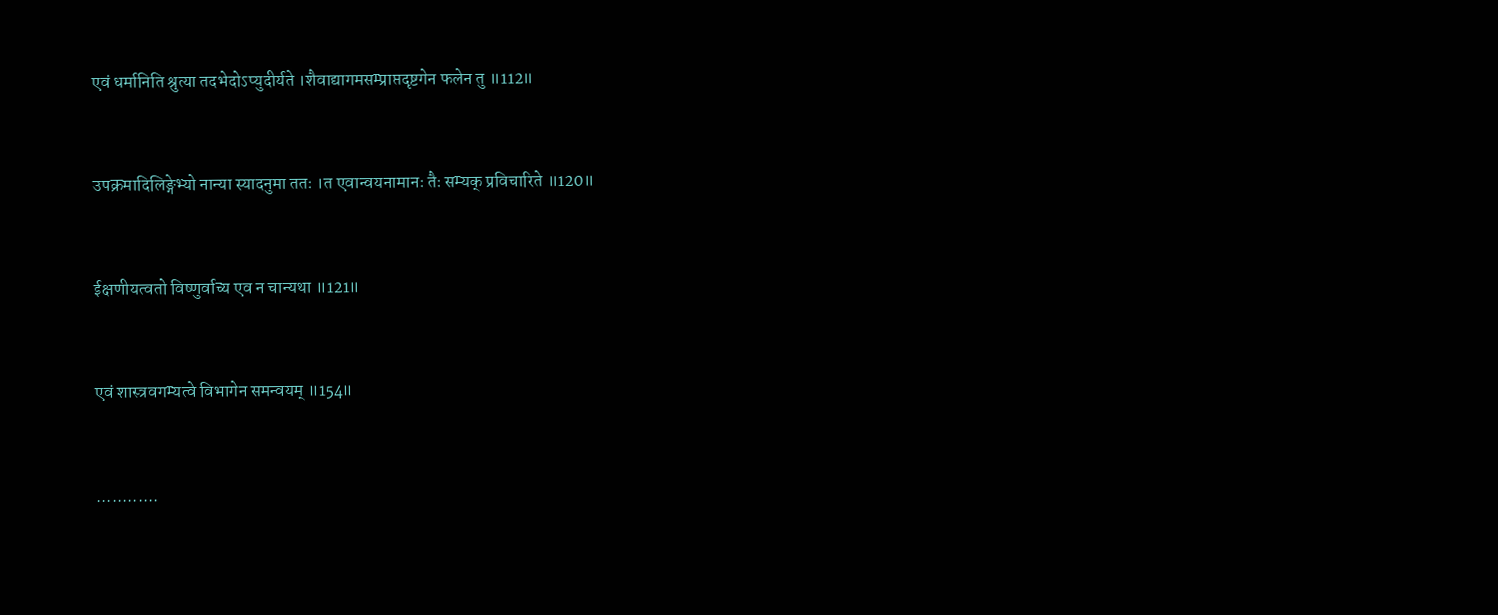एवं धर्मानिति श्रुत्या तदभेदोऽप्युदीर्यते ।शैवाद्यागमसम्प्राप्तदृष्टगेन फलेन तु ॥112॥


उपक्रमादिलिङ्गेभ्यो नान्या स्यादनुमा ततः ।त एवान्वयनामानः तैः सम्यक् प्रविचारिते ॥120॥


ईक्षणीयत्वतो विष्णुर्वाच्य एव न चान्यथा ॥121॥


एवं शास्त्रवगम्यत्वे विभागेन समन्वयम् ॥154॥


............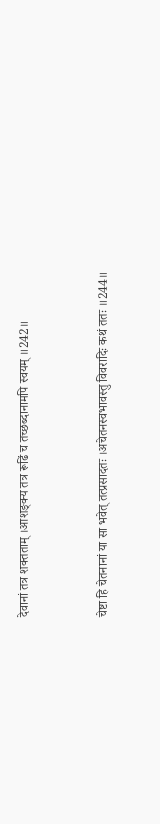देवानां तत्र शक्तताम् ।आशङ्क्य तत्र रूढिं च तच्छब्दानामपि स्वयम् ॥242॥


चेष्टा हि चेतनानां या सा भवेत् तत्प्रसादतः ।अचेतनस्वभावस्तु विवरादिः कथं ततः ॥244॥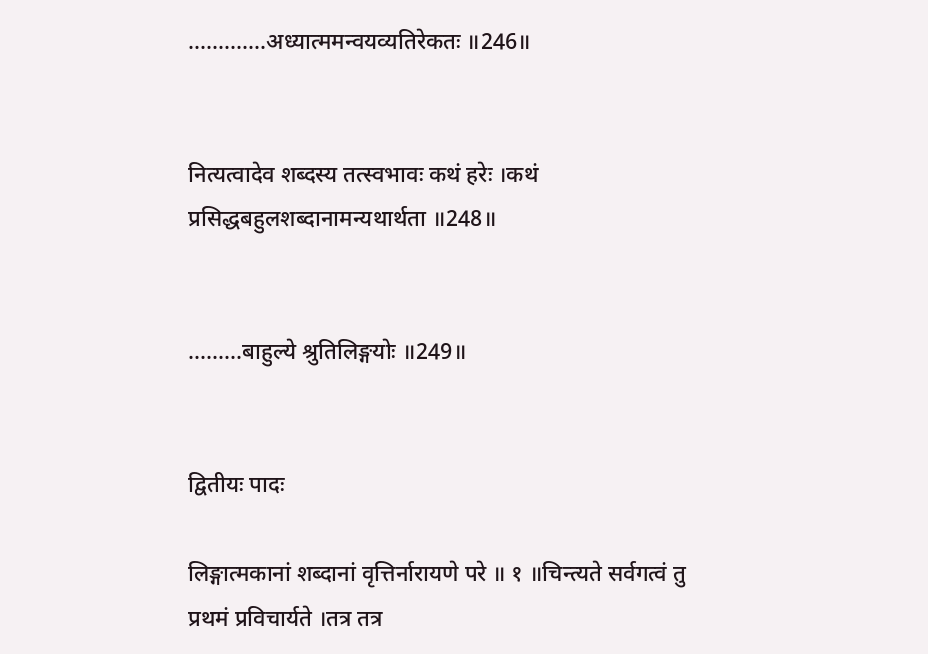.............अध्यात्ममन्वयव्यतिरेकतः ॥246॥


नित्यत्वादेव शब्दस्य तत्स्वभावः कथं हरेः ।कथं प्रसिद्धबहुलशब्दानामन्यथार्थता ॥248॥


.........बाहुल्ये श्रुतिलिङ्गयोः ॥249॥


द्वितीयः पादः

लिङ्गात्मकानां शब्दानां वृत्तिर्नारायणे परे ॥ १ ॥चिन्त्यते सर्वगत्वं तु प्रथमं प्रविचार्यते ।तत्र तत्र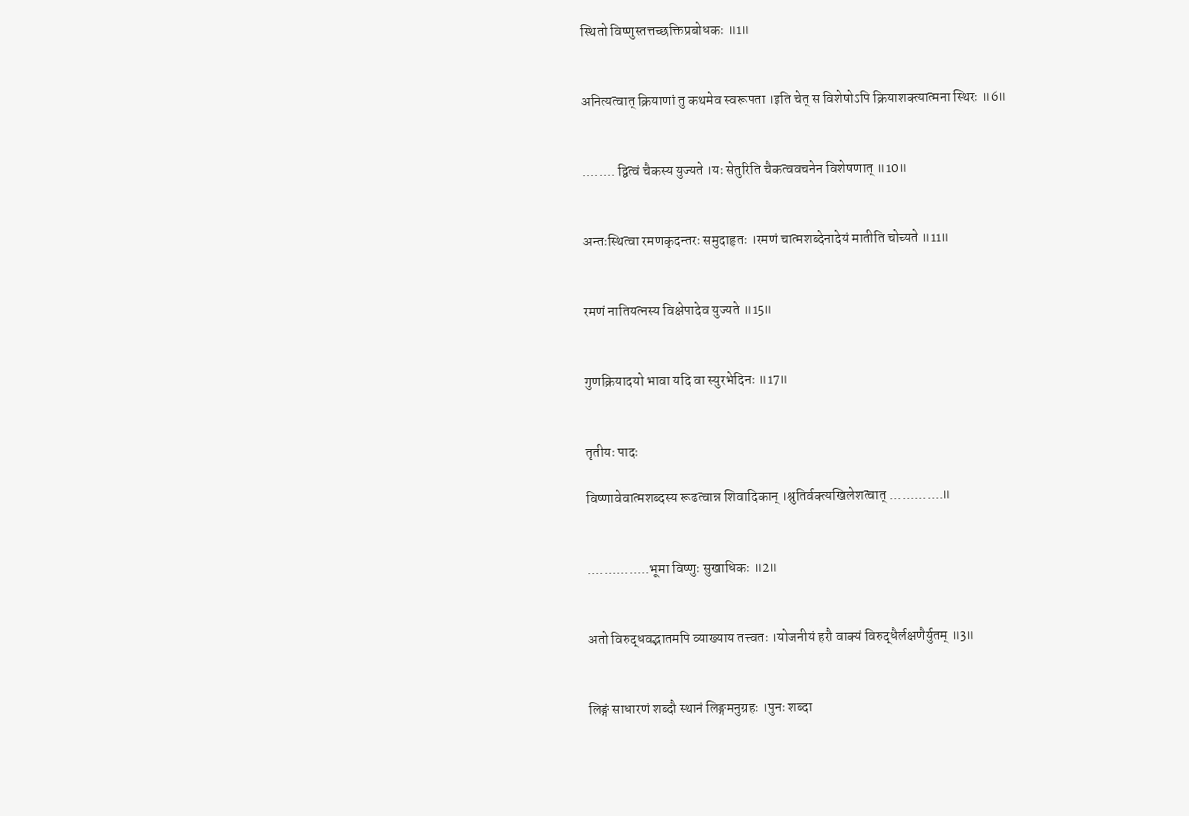स्थितो विष्णुस्तत्तच्छक्तिप्रबोधकः ॥1॥


अनित्यत्वात् क्रियाणां तु कथमेव स्वरूपता ।इति चेत् स विशेषोऽपि क्रियाशक्त्यात्मना स्थिरः ॥6॥


........ द्वित्वं चैकस्य युज्यते ।यः सेतुरिति चैकत्ववचनेन विशेषणात् ॥10॥


अन्तःस्थित्वा रमणकृदन्तरः समुदाहृतः ।रमणं चात्मशब्देनादेयं मातीति चोच्यते ॥11॥


रमणं नातियत्नस्य विक्षेपादेव युज्यते ॥15॥


गुणक्रियादयो भावा यदि वा स्युरभेदिनः ॥17॥


तृतीयः पादः

विष्णावेवात्मशब्दस्य रूढत्वान्न शिवादिकान् ।श्रुतिर्वक्त्यखिलेशत्वात् .............॥


...............भूमा विष्णुः सुखाधिकः ॥2॥


अतो विरुद्धवद्भातमपि व्याख्याय तत्त्वतः ।योजनीयं हरौ वाक्यं विरुद्धैर्लक्षणैर्युतम् ॥3॥


लिङ्गं साधारणं शब्दौ स्थानं लिङ्गमनुग्रहः ।पुनः शब्दा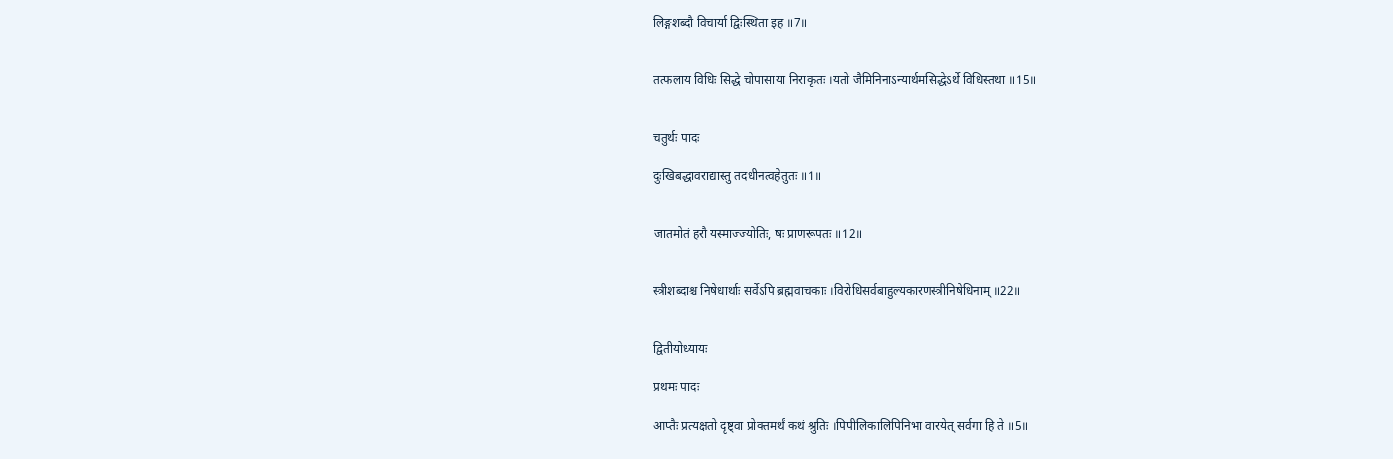लिङ्गशब्दौ विचार्या द्विःस्थिता इह ॥7॥


तत्फलाय विधिः सिद्धे चोपासाया निराकृतः ।यतो जैमिनिनाऽन्यार्थमसिद्धेऽर्थे विधिस्तथा ॥15॥


चतुर्थः पादः

दुःखिबद्धावराद्यास्तु तदधीनत्वहेतुतः ॥1॥


जातमोतं हरौ यस्माज्ज्योतिः, षः प्राणरूपतः ॥12॥


स्त्रीशब्दाश्च निषेधार्थाः सर्वेऽपि ब्रह्मवाचकाः ।विरोधिसर्वबाहुल्यकारणस्त्रीनिषेधिनाम् ॥22॥


द्वितीयोध्यायः

प्रथमः पादः

आप्तैः प्रत्यक्षतो दृष्ट्वा प्रोक्तमर्थं कथं श्रुतिः ।पिपीलिकालिपिनिभा वारयेत् सर्वगा हि ते ॥5॥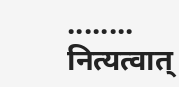........ नित्यत्वात्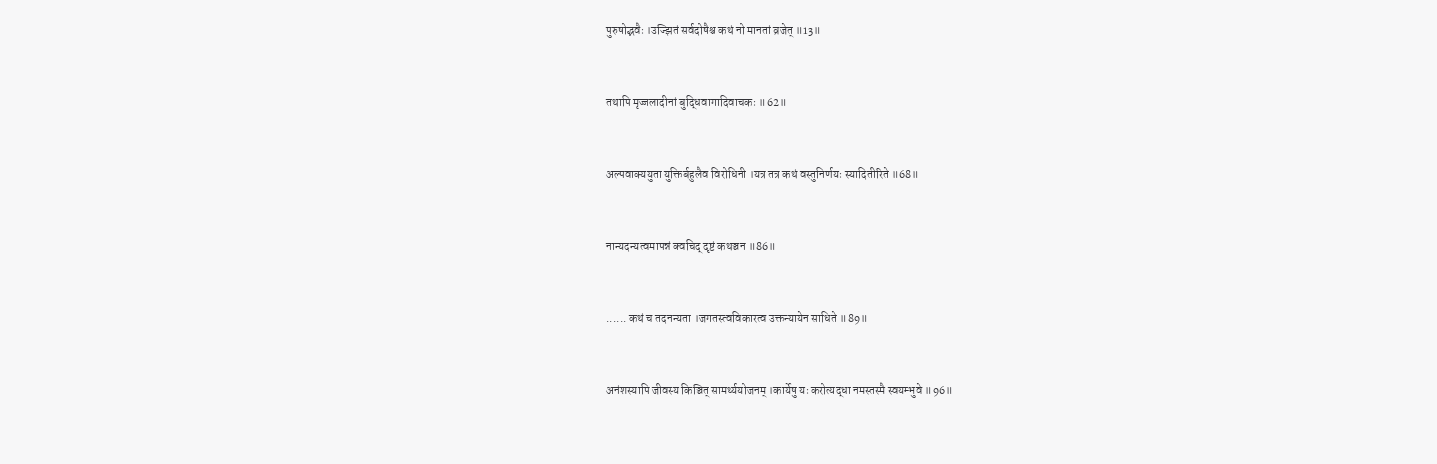पुरुषोद्भवैः ।उज्झितं सर्वदोषैश्च कथं नो मानतां व्रजेत् ॥13॥


तथापि मृज्जलादीनां बुद्धिवागादिवाचकः ॥62॥


अल्पवाक्ययुता युक्तिर्बहुलैव विरोधिनी ।यत्र तत्र कथं वस्तुनिर्णयः स्यादितीरिते ॥68॥


नान्यदन्यत्वमापन्नं क्वचिद् दृष्टं कथञ्चन ॥86॥


...... कथं च तदनन्यता ।जगतस्त्वविकारत्व उक्तन्यायेन साधिते ॥89॥


अनंशस्यापि जीवस्य किञ्चित् सामर्थ्ययोजनम् ।कार्येषु यः करोत्यद्धा नमस्तस्मै स्वयम्भुवे ॥96॥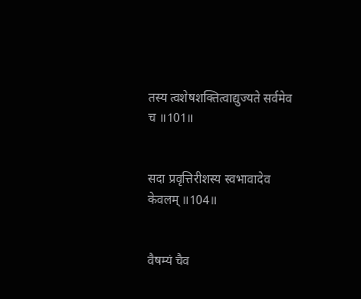तस्य त्वशेषशक्तित्वाद्युज्यते सर्वमेव च ॥101॥


सदा प्रवृत्तिरीशस्य स्वभावादेव केवलम् ॥104॥


वैषम्यं चैव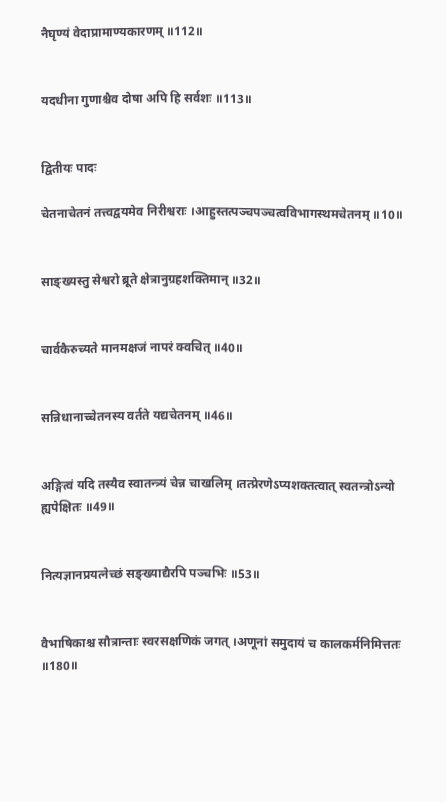नैघृण्यं वेदाप्रामाण्यकारणम् ॥112॥


यदधीना गुणाश्चैव दोषा अपि हि सर्वशः ॥113॥


द्वितीयः पादः

चेतनाचेतनं तत्त्वद्वयमेव निरीश्वराः ।आहुस्तत्पञ्चपञ्चत्वविभागस्थमचेतनम् ॥10॥


साङ्ख्यस्तु सेश्वरो ब्रूते क्षेत्रानुग्रहशक्तिमान् ॥32॥


चार्वकैरुच्यते मानमक्षजं नापरं क्वचित् ॥40॥


सन्निधानाच्चेतनस्य वर्तते यद्यचेतनम् ॥46॥


अङ्गित्वं यदि तस्यैव स्वातन्त्र्यं चेन्न चाखलिम् ।तत्प्रेरणेऽप्यशक्तत्वात् स्वतन्त्रोऽन्यो ह्यपेक्षितः ॥49॥


नित्यज्ञानप्रयत्नेच्छं सङ्ख्याद्यैरपि पञ्चभिः ॥53॥


वैभाषिकाश्च सौत्रान्ताः स्वरसक्षणिकं जगत् ।अणूनां समुदायं च कालकर्मनिमित्ततः ॥180॥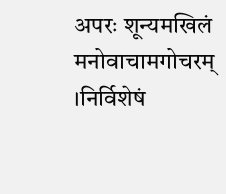अपरः शून्यमखिलं मनोवाचामगोचरम् ।निर्विशेषं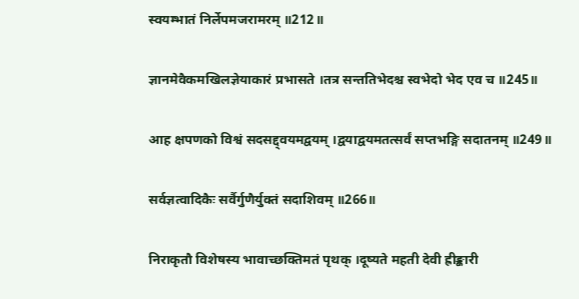स्वयम्भातं निर्लेपमजरामरम् ॥212॥


ज्ञानमेवैकमखिलज्ञेयाकारं प्रभासते ।तत्र सन्ततिभेदश्च स्वभेदो भेद एव च ॥245॥


आह क्षपणको विश्वं सदसद्द्वयमद्वयम् ।द्वयाद्वयमतत्सर्वं सप्तभङ्गि सदातनम् ॥249॥


सर्वज्ञत्वादिकैः सर्वैर्गुणैर्युक्तं सदाशिवम् ॥266॥


निराकृतौ विशेषस्य भावाच्छक्तिमतं पृथक् ।दूष्यते महती देवी ह्रीङ्कारी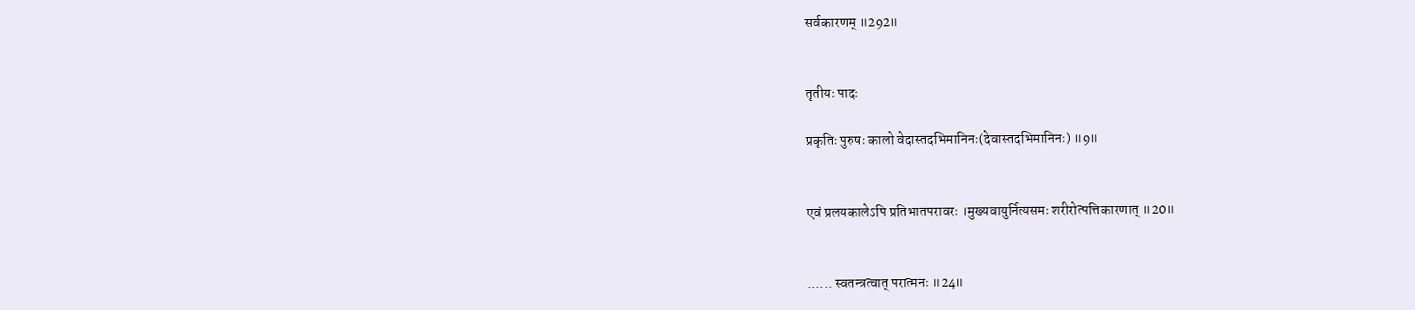सर्वकारणम् ॥292॥


तृतीयः पादः

प्रकृतिः पुरुषः कालो वेदास्तदभिमानिनः(देवास्तदभिमानिनः) ॥9॥


एवं प्रलयकालेऽपि प्रतिभातपरावरः ।मुख्यवायुर्नित्यसमः शरीरोत्पत्तिकारणात् ॥20॥


...... स्वतन्त्रत्वात् परात्मनः ॥24॥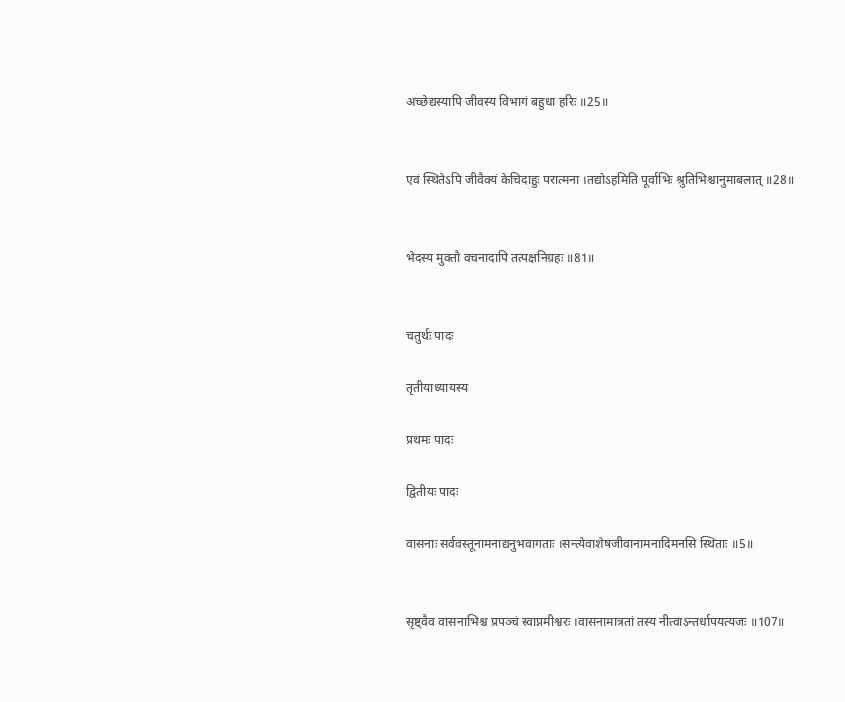अच्छेद्यस्यापि जीवस्य विभागं बहुधा हरिः ॥25॥


एवं स्थितेऽपि जीवैक्यं केचिदाहुः परात्मना ।तद्योऽहमिति पूर्वाभिः श्रुतिभिश्चानुमाबलात् ॥28॥


भेदस्य मुक्तौ वचनादापि तत्पक्षनिग्रहः ॥81॥


चतुर्थः पादः

तृतीयाध्यायस्य

प्रथमः पादः

द्वितीयः पादः

वासनाः सर्ववस्तूनामनाद्यनुभवागताः ।सन्त्येवाशेषजीवानामनादिमनसि स्थिताः ॥5॥


सृष्ट्वैव वासनाभिश्च प्रपञ्चं स्वाप्नमीश्वरः ।वासनामात्रतां तस्य नीत्वाऽन्तर्धापयत्यजः ॥107॥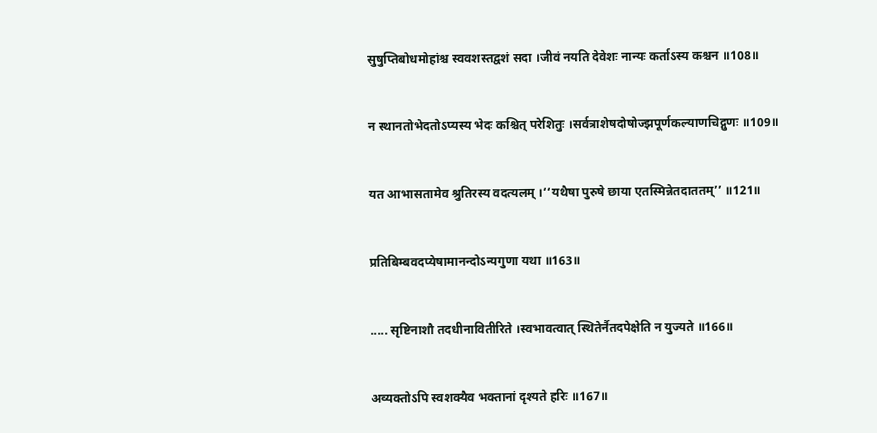सुषुप्तिबोधमोहांश्च स्ववशस्तद्वशं सदा ।जीवं नयति देवेशः नान्यः कर्ताऽस्य कश्चन ॥108॥


न स्थानतोभेदतोऽप्यस्य भेदः कश्चित् परेशितुः ।सर्वत्राशेषदोषोज्झपूर्णकल्याणचिद्गुणः ॥109॥


यत आभासतामेव श्रुतिरस्य वदत्यलम् ।‘‘यथैषा पुरुषे छाया एतस्मिन्नेतदाततम्’’ ॥121॥


प्रतिबिम्बवदप्येषामानन्दोऽन्यगुणा यथा ॥163॥


..... सृष्टिनाशौ तदधीनावितीरिते ।स्वभावत्वात् स्थितेर्नैतदपेक्षेति न युज्यते ॥166॥


अव्यक्तोऽपि स्वशक्यैव भक्तानां दृश्यते हरिः ॥167॥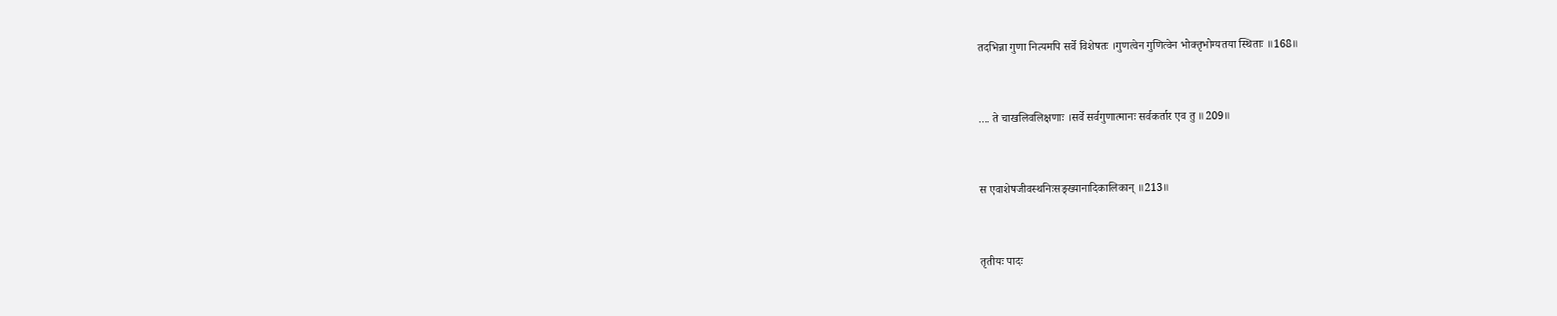तदभिन्ना गुणा नित्यमपि सर्वे विशेषतः ।गुणत्वेन गुणित्वेन भोक्तृभोग्यतया स्थिताः ॥168॥


.... ते चाखलिवलिक्षणाः ।सर्वे सर्वगुणात्मानः सर्वकर्तार एव तु ॥209॥


स एवाशेषजीवस्थनिःसङ्ख्यानादिकालिकान् ॥213॥


तृतीयः पादः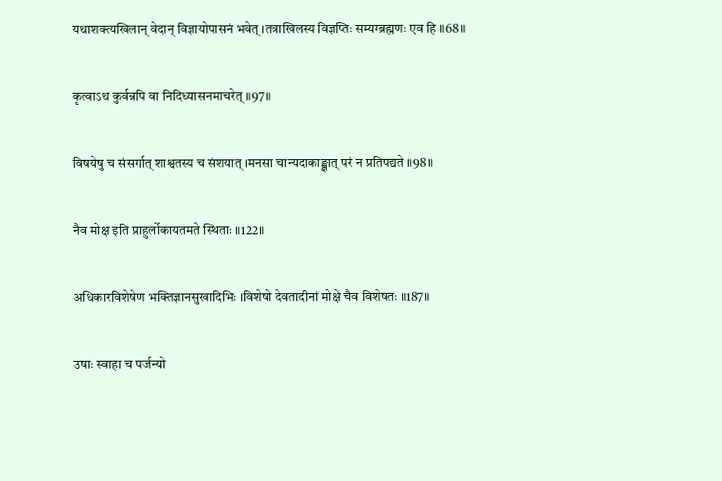यथाशक्त्यखिलान् वेदान् विज्ञायोपासनं भवेत् ।तत्राखिलस्य विज्ञप्तिः सम्यग्ब्रह्मणः एव हि ॥68॥


कृत्वाऽथ कुर्वन्नपि वा निदिध्यासनमाचरेत् ॥97॥


विषयेषु च संसर्गात् शाश्वतस्य च संशयात् ।मनसा चान्यदाकाङ्क्षात् परं न प्रतिपद्यते ॥98॥


नैव मोक्ष इति प्राहुर्लोकायतमते स्थिताः ॥122॥


अधिकारविशेषेण भक्तिज्ञानसुखादिभिः ।विशेषो देवतादीनां मोक्षे चैव विशेषतः ॥187॥


उषाः स्वाहा च पर्जन्यो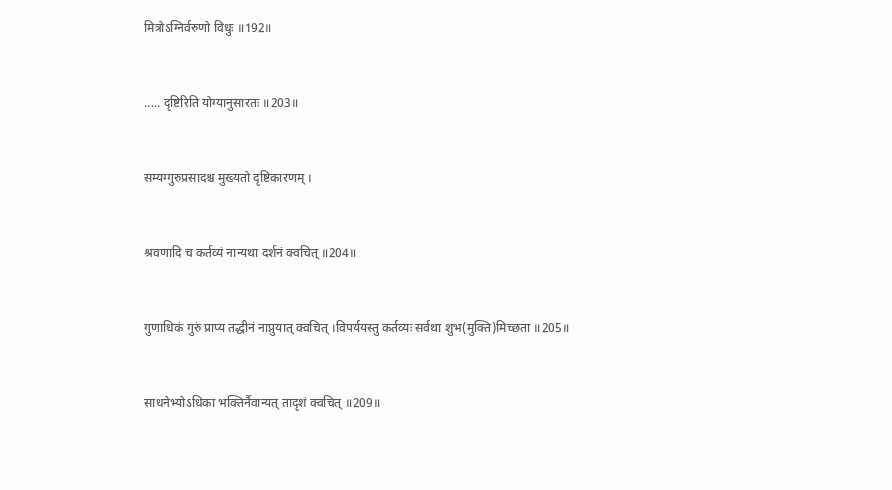मित्रोऽग्निर्वरुणो विधुः ॥192॥


..... दृष्टिरिति योग्यानुसारतः ॥203॥


सम्यग्गुरुप्रसादश्च मुख्यतो दृष्टिकारणम् ।


श्रवणादि च कर्तव्यं नान्यथा दर्शनं क्वचित् ॥204॥


गुणाधिकं गुरुं प्राप्य तद्धीनं नाप्नुयात् क्वचित् ।विपर्ययस्तु कर्तव्यः सर्वथा शुभ(मुक्ति)मिच्छता ॥205॥


साधनेभ्योऽधिका भक्तिर्नैवान्यत् तादृशं क्वचित् ॥209॥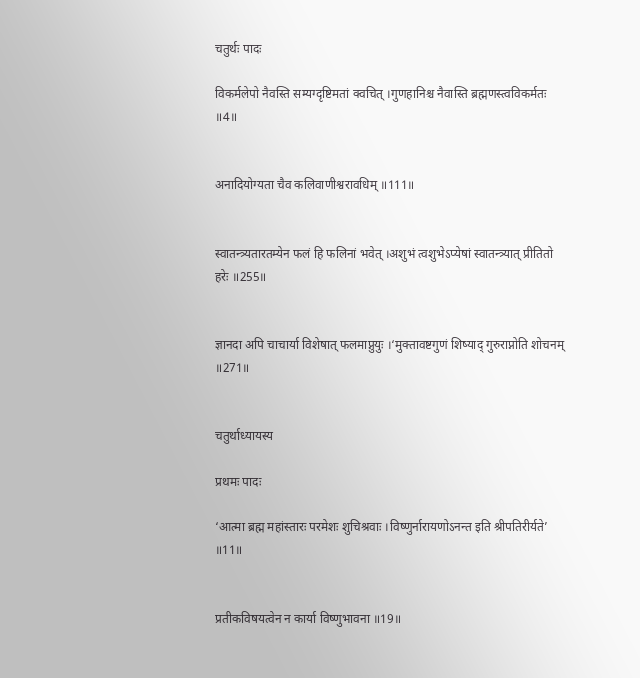चतुर्थः पादः

विकर्मलेपो नैवस्ति सम्यग्दृष्टिमतां क्वचित् ।गुणहानिश्च नैवास्ति ब्रह्मणस्त्वविकर्मतः ॥4॥


अनादियोग्यता चैव कलिवाणीश्वरावधिम् ॥111॥


स्वातन्त्र्यतारतम्येन फलं हि फलिनां भवेत् ।अशुभं त्वशुभेऽप्येषां स्वातन्त्र्यात् प्रीतितो हरेः ॥255॥


ज्ञानदा अपि चाचार्या विशेषात् फलमाप्नुयुः ।‘मुक्तावष्टगुणं शिष्याद् गुरुराप्नोति शोचनम् ॥271॥


चतुर्थाध्यायस्य

प्रथमः पादः

‘आत्मा ब्रह्म महांस्तारः परमेशः शुचिश्रवाः ।विष्णुर्नारायणोऽनन्त इति श्रीपतिरीर्यते’ ॥11॥


प्रतीकविषयत्वेन न कार्या विष्णुभावना ॥19॥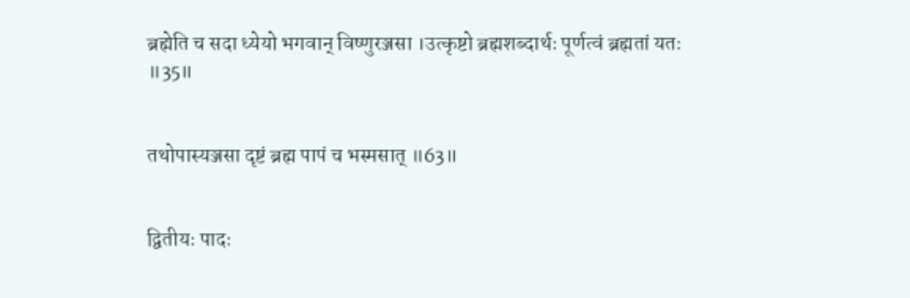ब्रह्मेति च सदा ध्येयो भगवान् विष्णुरञ्जसा ।उत्कृष्टो ब्रह्मशब्दार्थः पूर्णत्वं ब्रह्मतां यतः ॥35॥


तथोपास्यञ्जसा दृष्टं ब्रह्म पापं च भस्मसात् ॥63॥


द्वितीयः पादः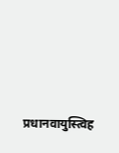प्रधानवायुस्त्विह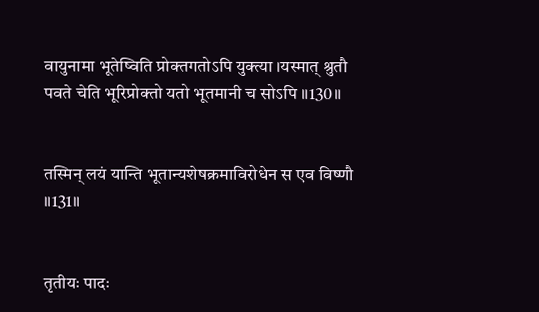वायुनामा भूतेष्विति प्रोक्तगतोऽपि युक्त्या ।यस्मात् श्रुतौ पवते चेति भूरिप्रोक्तो यतो भूतमानी च सोऽपि ॥130॥


तस्मिन् लयं यान्ति भूतान्यशेषक्रमाविरोधेन स एव विष्णौ ॥131॥


तृतीयः पादः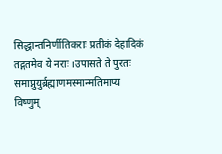सिद्धान्तनिर्णीतिकराः प्रतीकं देहादिकं तद्गतमेव ये नराः ।उपासते ते पुरतः समाप्नुयुर्ब्रह्माणमस्मान्मतिमाप्य विष्णुम्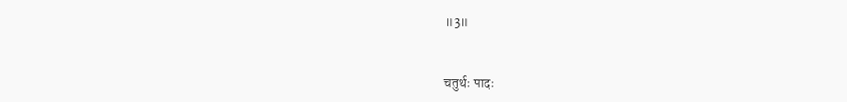॥3॥


चतुर्थः पादः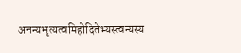अनन्यभृत्यत्वमिहोदितेभ्यस्त्वन्यस्य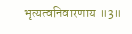भृत्यत्वनिवारणाय ॥3॥